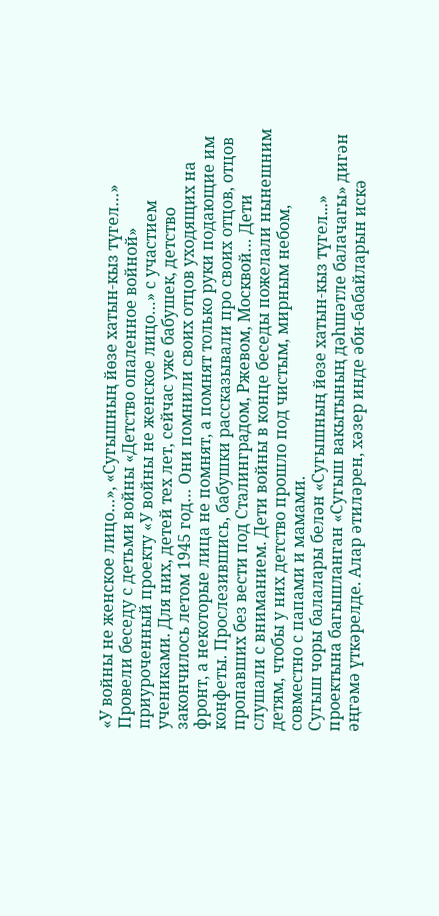«У войны не женское лицо…», «Сугышның йөзе хатын-кыз түгел…»
Провели беседу с детьми войны «Детство опаленное войной» приуроченный проекту «У войны не женское лицо…» с участием учениками. Для них, детей тех лет, сейчас уже бабушек, детство закончилось летом 1945 год… Они помнили своих отцов уходящих на фронт, а некоторые лица не помнят, а помнят только руки подающие им конфеты. Прослезившись, бабушки рассказывали про своих отцов, отцов пропавших без вести под Сталинградом, Ржевом, Москвой… Дети слушали с вниманием. Дети войны в конце беседы пожелали нынешним детям, чтобы у них детство прошло под чистым, мирным небом, совместно с папами и мамами.
Сугыш чоры балалары белән «Сугышның йөзе хатын-кыз түгел...» проектына багышланган «Сугыш вакытының дәһшәтле балачагы» дигән әңгәмә үткәрелде. Алар әтиләрен, хәзер инде әби-бабайларын искә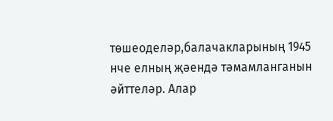төшеоделәр,балачакларының 1945 нче елның җәендә тәмамланганын әйттеләр. Алар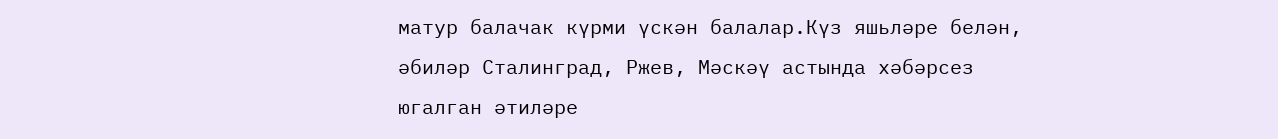матур балачак күрми үскән балалар.Күз яшьләре белән, әбиләр Сталинград, Ржев, Мәскәү астында хәбәрсез югалган әтиләре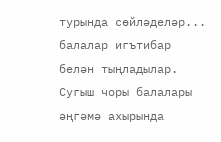турында сөйләделәр... балалар игътибар белән тыңладылар. Сугыш чоры балалары әңгәмә ахырында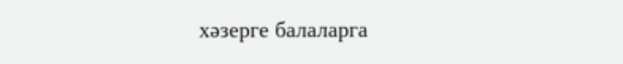хәзерге балаларга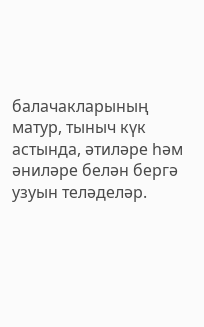балачакларының матур, тыныч күк астында, әтиләре һәм әниләре белән бергә узуын теләделәр.